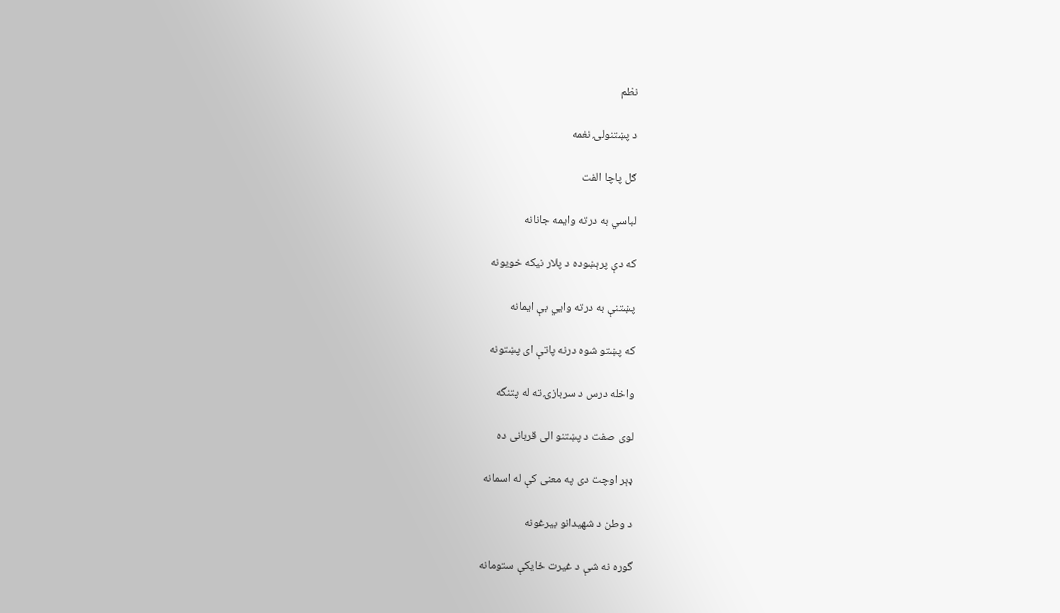نظم

د پښتنولۍ نغمه

ګل پاچا الفت

لباسي به درته وايمه جانانه

که دې پرېښوده د پلار نيکه خويونه

پښتنې به درته وايي بې ايمانه

که پښتو شوه درنه پاتې ای پښتونه

واخله درس د سربازۍ ته له پتنگه

لوی صفت د پښتنو الی قربانی ده

ډېر اوچت دی په معنی کې له اسمانه

د وطن د شهيدانو بيرغونه

گوره نه شې د غيرت ځایکې ستومانه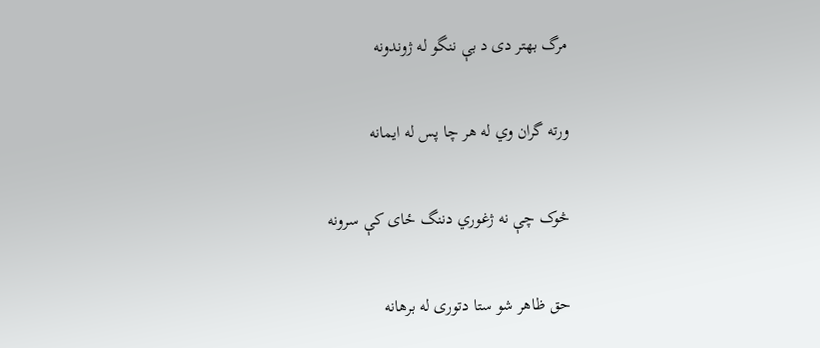مرگ بهتر دی د بې ننگو له ژوندونه

ورته گران وي له هر چا پس له ايمانه

څوک چې نه ژغوري دننگ ځای کې سرونه

حق ظاهر شو ستا دتوری له برهانه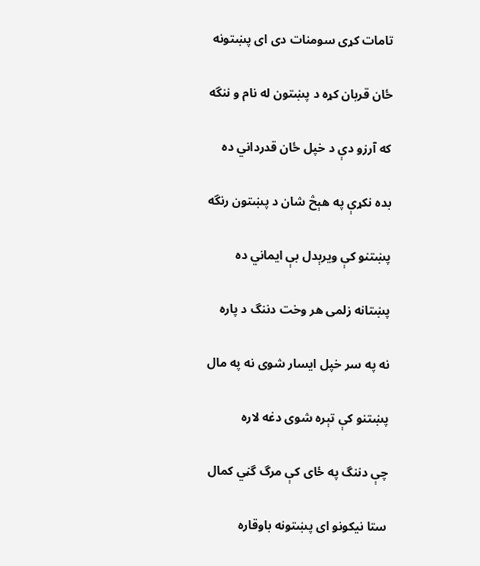تامات کړی سومنات دی ای پښتونه

ځان قربان کړه د پښتون له نام و ننگه

که آرزو دې د خپل ځان قدرداني ده

بده نکړې په هېڅ شان د پښتون رنگه

پښتنو کې ويرېدل بې ايماني ده

پښتانه زلمی هر وخت دننگ د پاره

نه په سر خپل ايسار شوی نه په مال

پښتنو کې تېره شوی دغه لاره

چې دننگ په ځای کې مرگ گڼي کمال

ستا نيکونو ای پښتونه باوقاره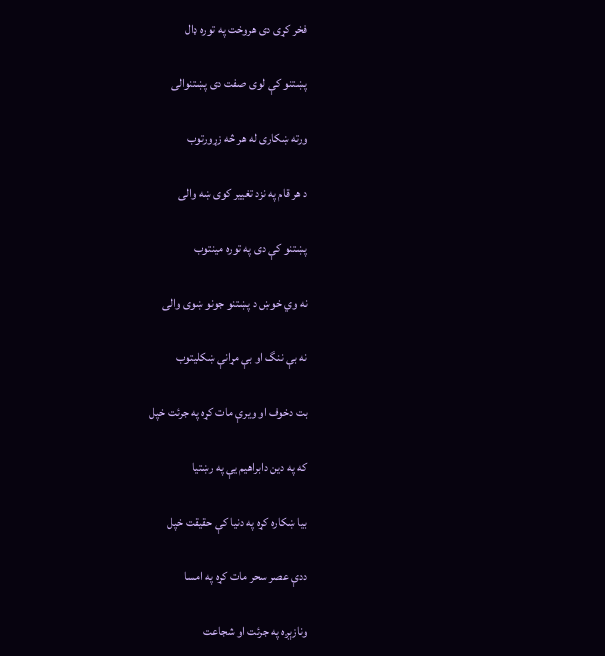فخر کړی دی هروخت په توره ډال

پښتنو کې لوی صفت دی پښتنوالی

ورته ښکاری له هر څه زړورتوب

د هر قام په نزد تغيير کوی ښه والی

پښتنو کې دی په توره مينتوب

نه وي خوښ د پښتنو جونو ښوی والی

نه بې ننگ او بې مړانې ښکليتوب

بت دخوف او ويرې مات کړه په جرئت خپل

که په دين دابراهيم يې په رښتيا

بيا ښکاره کړه په دنيا کې حقيقت خپل

ددې عصر سحر مات کړه په امسا

ونازېږه په جرئت او شجاعت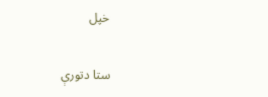خپل

ستا دتورې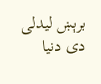برېښ ليدلی دی دنيا